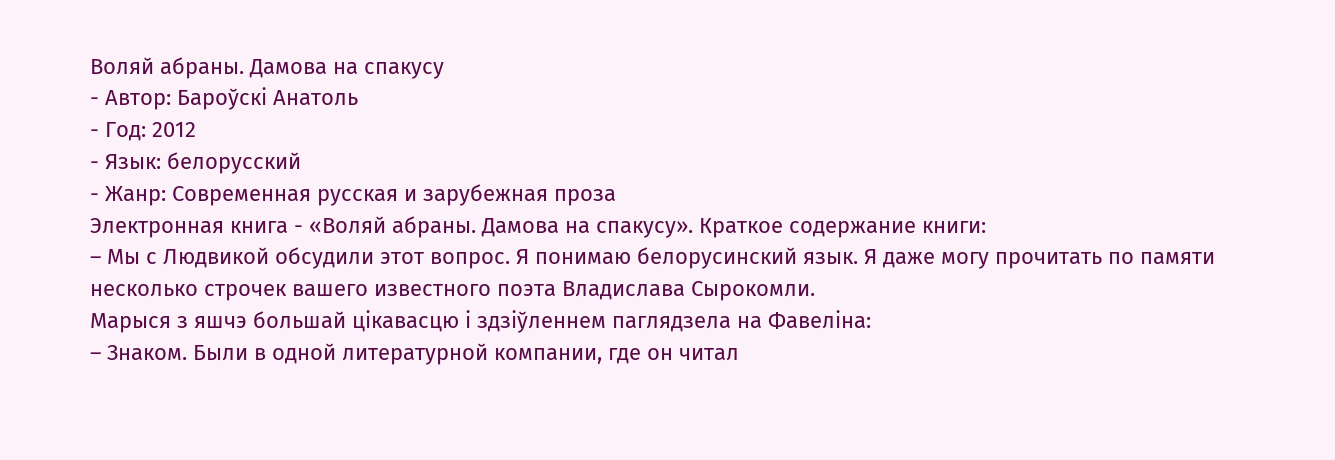Воляй абраны. Дамова на спакусу
- Автор: Бароўскі Анатоль
- Год: 2012
- Язык: белорусский
- Жанр: Современная русская и зарубежная проза
Электронная книга - «Воляй абраны. Дамова на спакусу». Краткое содержание книги:
– Мы с Людвикой обсудили этот вопрос. Я понимаю белорусинский язык. Я даже могу прочитать по памяти несколько строчек вашего известного поэта Владислава Сырокомли.
Марыся з яшчэ большай цікавасцю і здзіўленнем паглядзела на Фавеліна:
– Знаком. Были в одной литературной компании, где он читал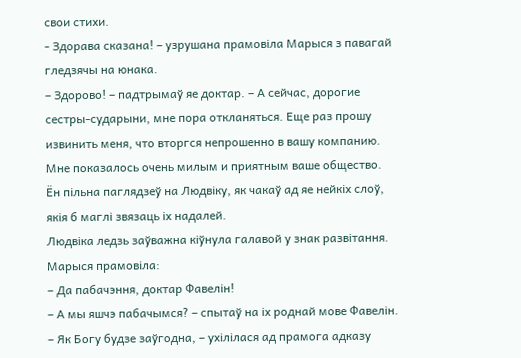свои стихи.
- Здорава сказана! – узрушана прамовіла Марыся з павагай гледзячы на юнака.
– Здорово! – падтрымаў яе доктар. – А сейчас, дорогие сестры-сударыни, мне пора откланяться. Еще раз прошу извинить меня, что вторгся непрошенно в вашу компанию. Мне показалось очень милым и приятным ваше общество.
Ён пільна паглядзеў на Людвіку, як чакаў ад яе нейкіх слоў, якія б маглі звязаць іх надалей.
Людвіка ледзь заўважна кіўнула галавой у знак развітання.
Марыся прамовіла:
– Да пабачэння, доктар Фавелін!
– А мы яшчэ пабачымся? – спытаў на іх роднай мове Фавелін.
– Як Богу будзе заўгодна, – ухілілася ад прамога адказу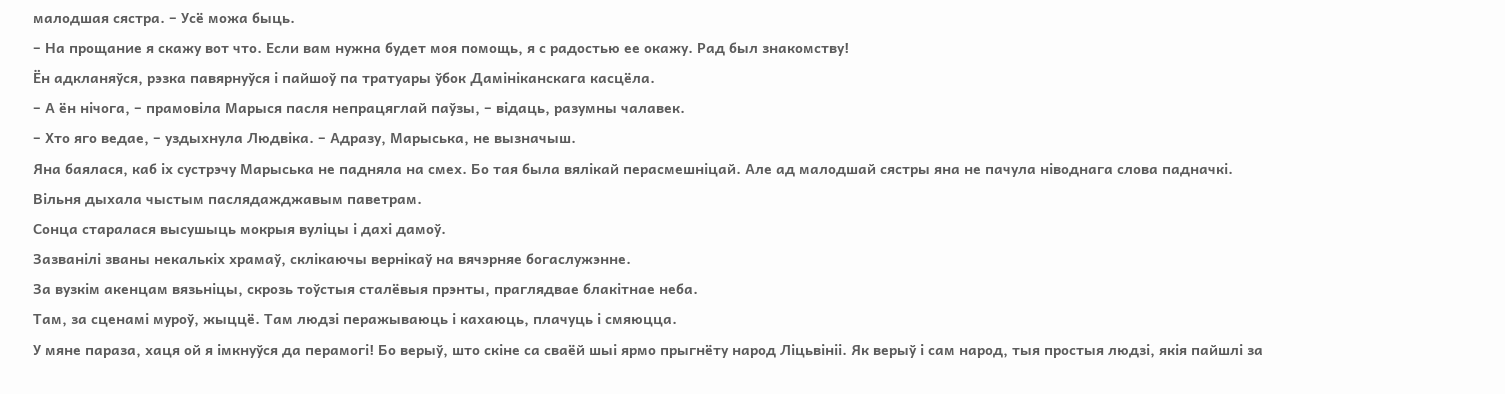малодшая сястра. – Усё можа быць.
– На прощание я скажу вот что. Если вам нужна будет моя помощь, я с радостью ее окажу. Рад был знакомству!
Ён адкланяўся, рэзка павярнуўся і пайшоў па тратуары ўбок Дамініканскага касцёла.
– А ён нічога, – прамовіла Марыся пасля непрацяглай паўзы, – відаць, разумны чалавек.
– Хто яго ведае, – уздыхнула Людвіка. – Адразу, Марыська, не вызначыш.
Яна баялася, каб іх сустрэчу Марыська не падняла на смех. Бо тая была вялікай перасмешніцай. Але ад малодшай сястры яна не пачула ніводнага слова падначкі.
Вільня дыхала чыстым паслядажджавым паветрам.
Сонца старалася высушыць мокрыя вуліцы і дахі дамоў.
Зазванілі званы некалькіх храмаў, склікаючы вернікаў на вячэрняе богаслужэнне.
За вузкім акенцам вязьніцы, скрозь тоўстыя сталёвыя прэнты, праглядвае блакітнае неба.
Там, за сценамі муроў, жыццё. Там людзі перажываюць і кахаюць, плачуць і смяюцца.
У мяне параза, хаця ой я імкнуўся да перамогі! Бо верыў, што скіне са сваёй шыі ярмо прыгнёту народ Ліцьвініі. Як верыў і сам народ, тыя простыя людзі, якія пайшлі за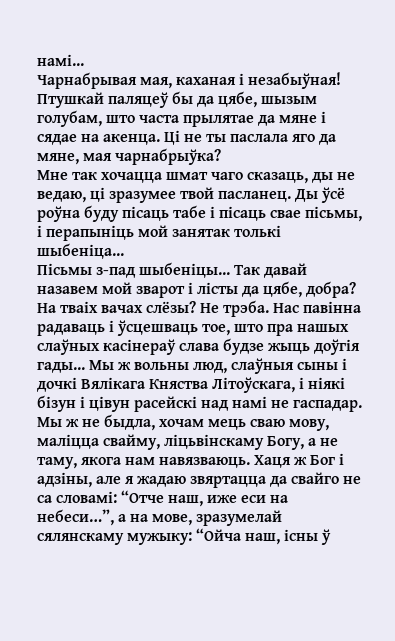намі...
Чарнабрывая мая, каханая і незабыўная!
Птушкай паляцеў бы да цябе, шызым голубам, што часта прылятае да мяне і сядае на акенца. Ці не ты паслала яго да мяне, мая чарнабрыўка?
Мне так хочацца шмат чаго сказаць, ды не ведаю, ці зразумее твой пасланец. Ды ўсё роўна буду пісаць табе і пісаць свае пісьмы, і перапыніць мой занятак толькі шыбеніца...
Пісьмы з-пад шыбеніцы... Так давай назавем мой зварот і лісты да цябе, добра? На тваіх вачах слёзы? Не трэба. Нас павінна радаваць і ўсцешваць тое, што пра нашых слаўных касінераў слава будзе жыць доўгія гады... Мы ж вольны люд, слаўныя сыны і дочкі Вялікага Княства Літоўскага, і ніякі бізун і цівун расейскі над намі не гаспадар. Мы ж не быдла, хочам мець сваю мову, маліцца свайму, ліцьвінскаму Богу, а не таму, якога нам навязваюць. Хаця ж Бог і адзіны, але я жадаю звяртацца да свайго не са словамі: “Отче наш, иже еси на небеси…”, а на мове, зразумелай сялянскаму мужыку: “Ойча наш, існы ў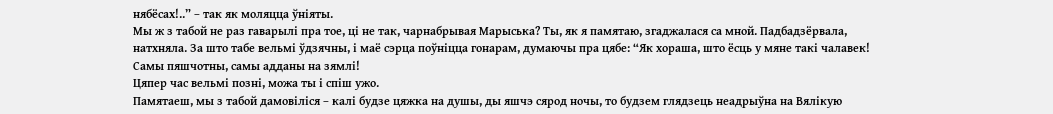нябёсах!..” – так як моляцца ўніяты.
Мы ж з табой не раз гаварылі пра тое, ці не так, чарнабрывая Марыська? Ты, як я памятаю, згаджалася са мной. Падбадзёрвала, натхняла. За што табе вельмі ўдзячны, і маё сэрца поўніцца гонарам, думаючы пра цябе: “Як хораша, што ёсць у мяне такі чалавек! Самы пяшчотны, самы адданы на зямлі!
Цяпер час вельмі позні, можа ты і спіш ужо.
Памятаеш, мы з табой дамовіліся – калі будзе цяжка на душы, ды яшчэ сярод ночы, то будзем глядзець неадрыўна на Вялікую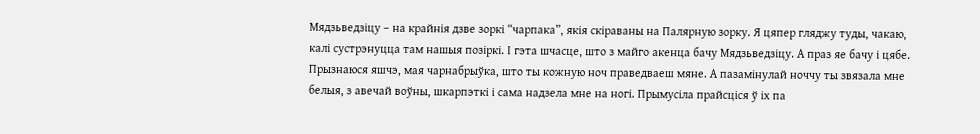Мядзьведзіцу – на крайнія дзве зоркі “чарпака”, якія скіраваны на Палярную зорку. Я цяпер гляджу туды, чакаю, калі сустрэнуцца там нашыя позіркі. І гэта шчасце, што з майго акенца бачу Мядзьведзіцу. А праз яе бачу і цябе.
Прызнаюся яшчэ, мая чарнабрыўка, што ты кожную ноч праведваеш мяне. А пазамінулай ноччу ты звязала мне белыя, з авечай воўны, шкарпэткі і сама надзела мне на ногі. Прымусіла прайсціся ў іх па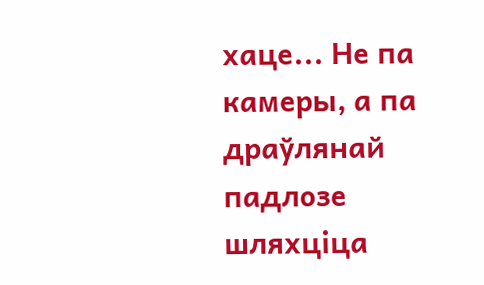хаце... Не па камеры, а па драўлянай падлозе шляхціца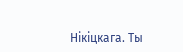Нікіцкага. Ты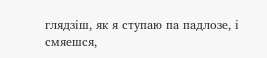глядзіш, як я ступаю па падлозе, і смяешся,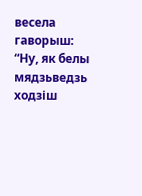весела гаворыш: “Ну, як белы мядзьведзь ходзіш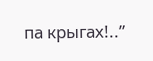па крыгах!..”